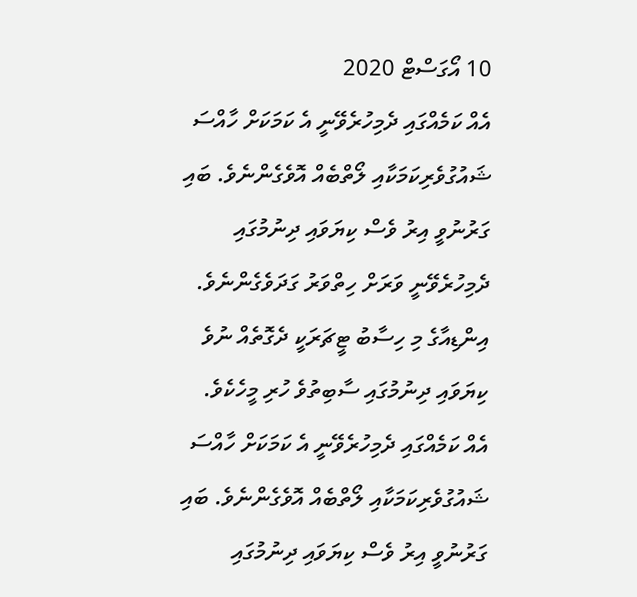10 އޯގަސްޓް 2020
އެއް ކަމެއްގައި ދެމިހުރެވޭނީ އެ ކަމަކަށް ހާއްސަ ޝައުގުވެރިކަމަކާއި ލޯތްބެއް އޮވެގެންނެވެ. ބައި ގަރުނުވީ އިރު ވެސް ކިޔަވައި ދިނުމުގައި ދެމިހުރެވޭނީ ވަރަށް ހިތްވަރު ގަދަވެގެންނެވެ. އިންޑިއާގެ މި ހިސާބު ޓީޗަރަކީ ދެގޮތެއް ނުވެ ކިޔަވައި ދިނުމުގައި ސާބިތުވެ ހުރި މީހެކެވެ.
އެއް ކަމެއްގައި ދެމިހުރެވޭނީ އެ ކަމަކަށް ހާއްސަ ޝައުގުވެރިކަމަކާއި ލޯތްބެއް އޮވެގެންނެވެ. ބައި ގަރުނުވީ އިރު ވެސް ކިޔަވައި ދިނުމުގައި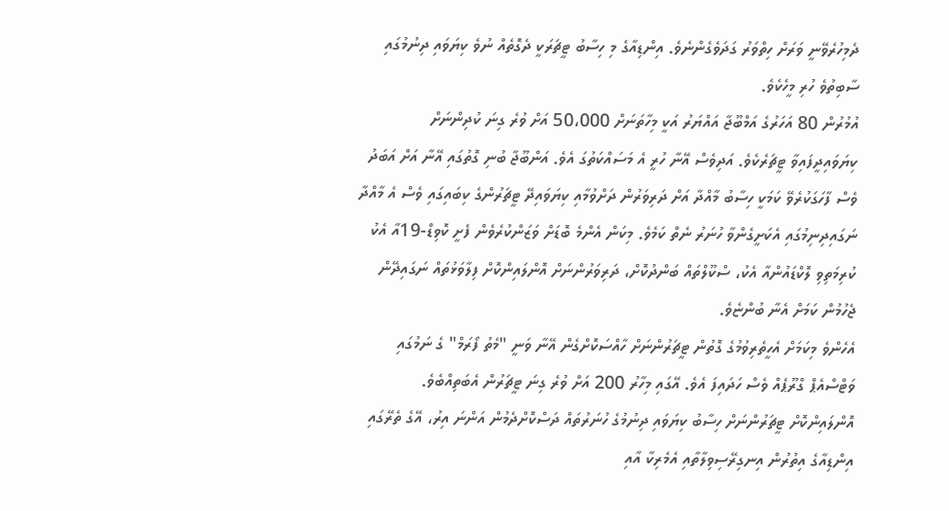ދެމިހުރެވޭނީ ވަރަށް ހިތްވަރު ގަދަވެގެންނެވެ. އިންޑިއާގެ މި ހިސާބު ޓީޗަރަކީ ދެގޮތެއް ނުވެ ކިޔަވައި ދިނުމުގައި ސާބިތުވެ ހުރި މީހެކެވެ.
އުމުރުން 80 އަހަރުގެ އަމްބޫޖާ އައްޔަރު އަކީ މިހާތަނަށް 50،000 އަށް ވުރެ ގިނަ ކުދިންނަށް ކިޔަވައިދީފައިވާ ޓީޗަރެކެވެ. އަދިވެސް އޭނާ ހުރީ އެ މަސައްކަތުގަ އެވެ. އަންބޫޖާ ބުނި ގޮތުގައި އޭނާ އަށް އަބަދު ވެސް ފާހަގަކުރެވޭ ކަމަކީ ހިސާބު މާއްދާ އަށް ދަރިވަރުން ދަށްވުމާއި ކިޔަވައިދޭ ޓީޗަރުންގެ ކިބައިގައި ވެސް އެ މާއްދާ ނަގައިދިނިމުގައި އެކަށީގެންވާ ހުނަރު ނެތް ކަމެވެ. މިކަން އެންމެ ބޮޑަށް ވަޒަންކުރެވެން ފެށީ ކޮވިޑް-19އާ އެކު ކުރިމަތިވި ލޮކްޑައުންއާ އެކު، ސްކޫލްތައް ބަންދުކޮށް، ދަރިވަރުންނަށް އޮންލައިންކޮށް ފިލާވަޅުތައް ނަގައިދޭން ޖެހުމުން ކަމަށް އެނާ ބުންޏެވެ.
އެހެންވެ މިކަމަށް އެހީތެރިވުމުގެ ގޮތުން ޓީޗަރުންނަށް ހާއްސަކޮށްގެން އޭނާ ވަނީ "މެތު ފޯރަމް" ގެ ނަމުގައި ވަޓްސްއެޕް ގްރޫޕެއް ވެސް ހަދައިފަ އެވެ. އޭގައި މިހާރު 200 އަށް ވުރެ ގިނަ ޓީޗަރުން އެބަތިއްބެވެ. އޮންލައިންކޮށް ޓީޗަރުންނަށް ހިސާބު ކިޔަވައި ދިނުމުގެ ހުނަރުތައް ދަސްކޮށްދެމުން އަންނަ އިރު، އޭގެ ތެރޭގައި އިންޑިއާގެ އިތުރުން އިނގިރޭސިވިލާތާއި އެމެރިކާ އާއި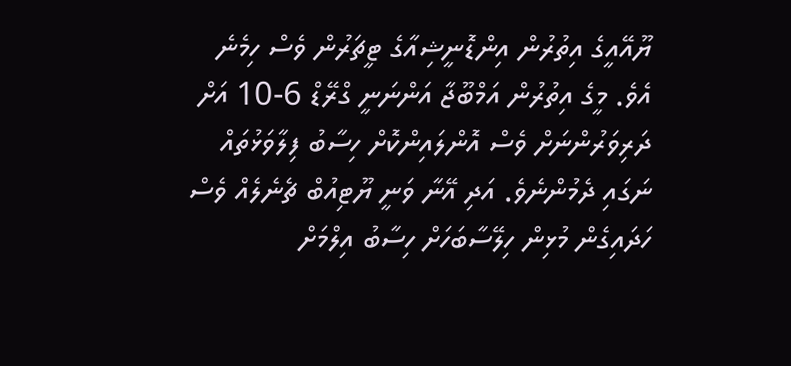ޔޫއޭއީގެ އިތުރުން އިންޑޮނީޝިއާގެ ޓީޗަރުން ވެސް ހިމެނެ އެވެ. މީގެ އިތުރުން އަމްބޫޖާ އަންނަނީ ގްރޭޑް 6-10 އަށް ދަރިވަރުންނަށް ވެސް އޮންލައިންކޮށް ހިސާބު ފިލާވަޅުތައް ނަގައި ދެމުންނެވެ. އަދި އޭނާ ވަނީ ޔޫޓިއުބް ޗެނެލެއް ވެސް ހަދައިގެން މުޅިން ހިލޭސާބަހަށް ހިސާބު އިލްމަށް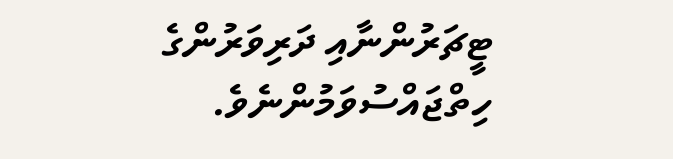ޓީޗަރުންނާއި ދަރިވަރުންގެ ހިތްޖައްސުވަމުންނެވެ.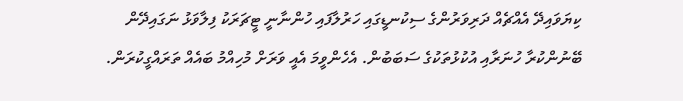ކިޔަވައިދޭ އެއްޗެއް ދަރިވަރުންގެ ސިކުނޑީގައި ހަރުލާފައި ހުންނާނީ ޓީޗަރަކު ފިލާވަޅު ނަގައިދޭން ބޭނުންކުރާ ހުނަރާއި އުކުޅުތަކުގެ ސަބަބުން. އެހެންވީމަ އެއީ ވަރަށް މުހިއްމު ބައެއް ތަރައްގީކުރަން.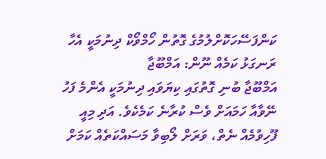ކަންފަސޭހަކޮށްލުމުގެ ގޮތުން ހޯމްވޯކް ދިނުމަކީ އެހާ ރަނގަޅު ކަމެއް ނޫން: އަމްބޫޖާ
އަމްބޫޖާ ބުނި ގޮތުގައި ކިޔަވައި ދިނުމަކީ އެންމެ ފަހު ނޭވާއާ ހަމައަށް ވެސް ކުރާނެ ކަމެކެވެ. އަދި މިއީ ފޫހިވުމެއް ނެތް، ވަރަށް ލޯބިވާ މަސައްކަތެއް ކަމަށް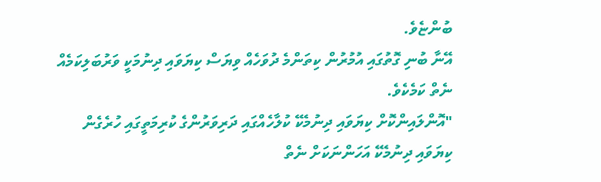ބުންޏެވެ.
އޭނާ ބުނި ގޮތުގައި އުމުރުން ކިތަންމެ ދުވަހެއް ވިޔަސް ކިޔަވައި ދިނުމަކީ ވަރުބަލިކަމެއް ނެތް ކަމެކެވެ.
"އޮންލައިންކޮށް ކިޔަވައި ދިނުމެކޭ ކުލާހެއްގައި ދަރިވަރުންގެ ކުރިމަތީގައި ހުރެގެން ކިޔަވައި ދިނުމެކޭ އަހަންނަކަށް ނެތް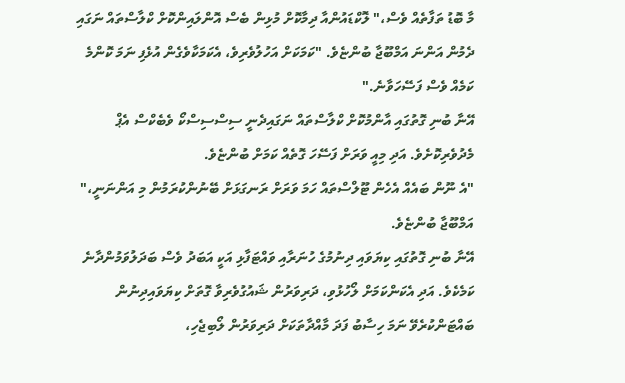މާ ބޮޑު ތަފާތެއް ވެސް،" ލޮކްޑައުންއާ ދިމާކޮށް މުޅިން ބެސް އޮންލައިންކޮށް ކްލާސްތައް ނަގައި ދެމުން އަންނަ އަމްބޫޖާ ބުންޏެވެ. "ކަމަކަށް އަހުލުވެރިވެ، އެކަމަކާވެގެން އުޅެފި ނަމަ ކޮންމެ ކަމެއް ވެސް ފަސޭހަވާނެ."
އޭނާ ބުނި ގޮތުގައި އާންމުކޮށް ކްލާސްތައް ނަގައިދެނީ ސިސްސިސްކޯ ވެބެކްސް އެޕް މެދުވެރިކޮށެވެ. އަދި މިއީ ވަރަށް ފަސޭހަ ގޮތެއް ކަމަށް ބުންޏެވެ.
"އެ ނޫން ބައެއް އެހެން ޓޫލްސްތައް ހަމަ ވަރަށް ރަނގަޅަށް ބޭނުންކުރަމުން މި އަންނަނީ،" އަމްބޫޖާ ބުންޏެވެ.
އޭނާ ބުނި ގޮތުގައި ކިޔަވައި ދިނުމުގެ ހުނަރާއި ވައްޓަފާޅި އަކީ އަބަދު ވެސް ބަދަލުވަމުންދާނެ ކަމެކެވެ. އަދި އެކަންކަމަށް ލޯހުޅުވި، ދަރިވަރުން ޝައުގުވެރިވާ ގޮތަށް ކިޔަވައިދިނުން ބައްޓަންކުރެވޭ ނަމަ ހިސާބު ފަދަ މާއްދާތަކަށް ދަރިވަރުން ލޯބިޖެހި،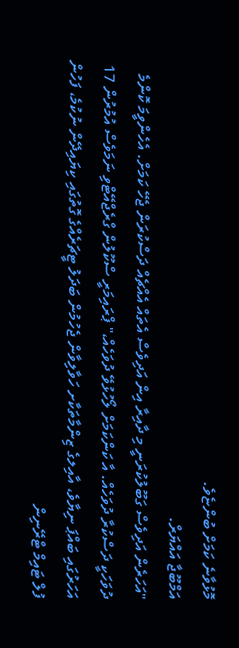މޮޅުވާނެ ކަމަށް ބުންޏެވެ.
އަމްބޫޖާ އައްޔަރް.
"އަހަރެން އަދިވެސް ގަބޫލުކުރަނީ މި ދާއިރާ އިން އަދިވެސް އެތައް އެއްޗެއް ދަސްކުރަން ޖެހޭ ކަމަށް. އެހެންވީމަ ކޮންމެ ދުވަހަކީ ދަސްކުރާ ދުވަހެއް. އާ ކަންކަމަށް ލޯހުޅުވޭ ދުވަހެއް،" ޕްރައިމަރީ ސްކޫލުން ގްރެޖްއޭޓްވި ނަމަވެސް އުމުރުން 17 އަހަރުގައި ބައްޕަ ނިޔާވެ، އާއިލގެ ޒިންމާތަކާށ ހަވާލިވާން ޖެހުމުން ބަދަލު ޓީޗަރެއްގެ ގޮތުގައި ކިޔައިދޭން ނުކުމެ، ފަހުން ފުލް ޓައިމް ޓްރޭނިން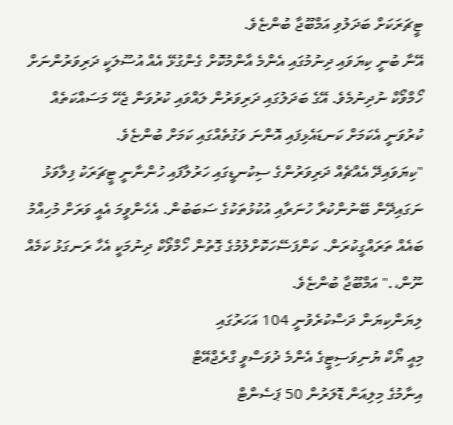ޓީޗަރަކަށް ބަދަލުވި އަމްބޫޖާ ބުންޏެވެ.
އޭނާ ބުނީ ކިޔަވައި ދިނުމުގައި އެންމެ އާންމުކޮށް ގެންގުޅޭ އެއް އުސޫލަކީ ދަރިވަރުންނަށް ހޯމްވޯކް ނުދިނުމެވެ. އޭގެ ބަދަލުގައި ދަރިވަރުން ލައްވައި ކުރުވަން ޖެހޭ މަސައްކަތެއް ކުރުވަނީ އެކަމަށް ކަނޑައެޅިފައި އޮންނަ ވަގުތެއްގައި ކަމަށް ބުންޏެވެ.
"ކިޔަވައިދޭ އެއްޗެއް ދަރިވަރުންގެ ސިކުނޑީގައި ހަރުލާފައި ހުންނާނީ ޓީޗަރަކު ފިލާވަޅު ނަގައިދޭން ބޭނުންކުރާ ހުނަރާއި އުކުޅުތަކުގެ ސަބަބުން. އެހެންވީމަ އެއީ ވަރަށް މުހިއްމު ބައެއް ތަރައްގީކުރަން. ކަންފަސޭހަކޮށްލުމުގެ ގޮތުން ހޯމްވޯކް ދިނުމަކީ އެހާ ރަނގަޅު ކަމެއް ނޫން،." އަމްބޫޖާ ބުންޏެވެ.
ލިޔަންކިޔަން ދަސްކުރެވުނީ 104 އަހަރުގައި
މިއީ ޔޯކް ޔުނިވަސިޓީގެ އެންމެ ދުވަސްވީ ގްރެޖްއޭޓް
އިނާމުގެ މިލިއަން ޑޮލަރުން 50 ޕަސެންޓް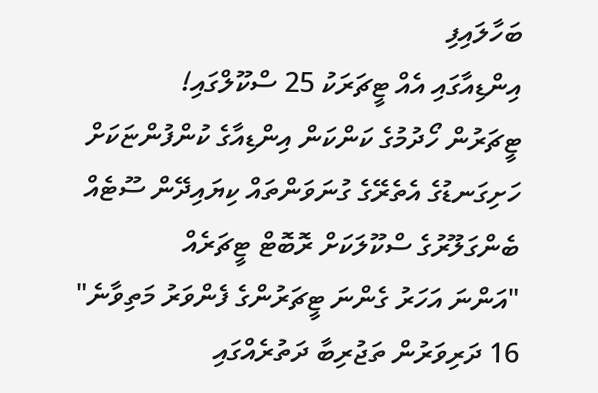ބަހާލައިފި
އިންޑިއާގައި އެއް ޓީޗަރަކު 25 ސްކޫލްގައި!
ޓީޗަރުން ހޯދުމުގެ ކަންކަން އިންޑިއާގެ ކުންފުންޏަކަށް
ހަށިގަނޑުގެ އެތެރޭގެ ގުނަވަންތައް ކިޔައިދޭން ސޫޓެއް
ބެންގަލޫރުގެ ސްކޫލަކަށް ރޮބޮޓް ޓީޗަރެއް
"އަންނަ އަހަރު ގެންނަ ޓީޗަރުންގެ ފެންވަރު މަތިވާނެ"
16 ދަރިވަރުން ތަޖުރިބާ ދަތުރެއްގައި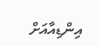އިންޑިއާއަށް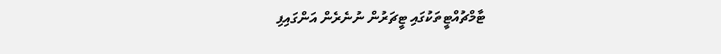ޓާމްޗުއްޓީތަކުގައި ޓީޗަރުން ނުނެރެން އަންގައިފި